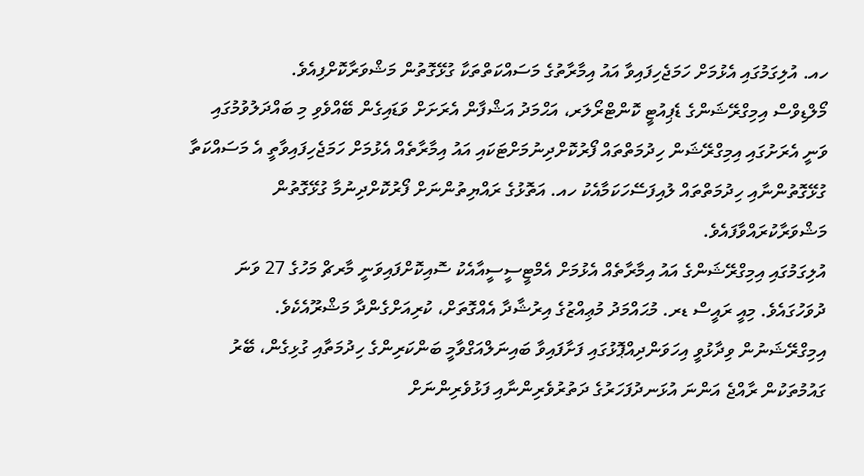ހއ. އުލިގަމުގައި އެޅުމަށް ހަމަޖެހިފައިވާ އައު އިމާރާތުގެ މަސައްކަތްތަކާ ގުޅޭގޮތުން މަޝްވަރާކޮށްފިއެވެ.
މޯލްޑިވްސް އިމިގްރޭޝަންގެ ޑެޕިއުޓީ ކޮންޓްރޯލަރ، އަޙްމަދު އަޝްފާން އެރަށަށް ވަޑައިގެން ބޭއްވެވި މި ބައްދަލުވުމުގައި ވަނީ އެރަށުގައި އިމިގްރޭޝަން ހިދުމަތްތައް ފޯރުކޮށްދިނުމަށްޓަކައި އައު އިމާރާތެއް އެޅުމަށް ހަމަޖެހިފައިވާތީ އެ މަސައްކަތާ ގުޅޭގޮތުންނާއި ހިދުމަތްތައް ލުއިފަސޭހަކަމާއެކު ހއ. އަތޮޅުގެ ރައްޔިތުންނަށް ފޯރުކޮށްދިނުމާ ގުޅޭގޮތުން މަޝްވަރާކުރައްވާފައެވެ.
އުލިގަމުގައި އިމިގްރޭޝަންގެ އައު އިމާރާތެއް އެޅުމަށް އެމްޓީސީސީއާއެކު ސޮއިކޮށްފައިވަނީ މާރޗް މަހުގެ 27 ވަނަ ދުވަހުގައެވެ. މިއީ ރައީސް ޑރ. މުޙައްމަދު މުޢިއްޒުގެ އިރުޝާދާ އެއްގޮތަށް، ކުރިއަށްގެންދާ މަޝްރޫއެކެވެ.
އިމިގްރޭޝަނުން ވިދާޅުވީ އިހަވަންދިއްޕޮޅުގައި ފަށާފައިވާ ބައިނަލްއަގްވާމީ ބަންކަރިންގެ ހިދުމަތާއި ގުޅިގެން، ބޭރު ގައުމުތަކުން ރާއްޖެ އަންނަ އުޅަނދުފަހަރުގެ ދަތުރުވެރިންނާއި ފަޅުވެރިންނަށް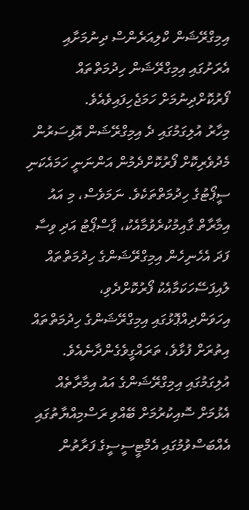އިމިގްރޭޝަން ކްލިއަރެންސް ދިނުމަށާއި އެރަށުގައި އިމިގްރޭޝަން ހިދުމަތްތައް ފޯރުކޮށްދިނުމަށް ހަމަޖެހިފައިވެއެވެ.
މިހާރު އުލިގަމުގައި ދެ އިމިގްރޭޝަން އޮފިސަރުން މެދުވެރިކޮށް ފޯރުކޮށްދެމުން އަންނަނީ ހަމައެކަނި ސީޕޯޓުގެ ހިދުމަތްތަކެވެ. ނަމަވެސް، މި އައު އިމާރާތް ގާއިމުކުރެވުމާއެކު، ޕާސްޕޯޓު އަދި ވިސާ ފަދަ އެހެނިހެން އިމިގްރޭޝަންގެ ހިދުމަތްތައް ލުއިފަސޭހަކަމާއެކު ފޯރުކޮށްދެވި، އިހަވަންދިއްޕޮޅުގައި އިމިގްރޭޝަންގެ ހިދުމަތްތައް އިތުރަށް ފުޅާވެ، ތަރައްގީވެގެންދާނެއެވެ.
އުލިގަމުގައި އިމިގްރޭޝަންގެ އައު އިމާރާތެއް އެޅުމަށް ސޮއިކުރުމަށް ބޭއްވި ރަސްމިއްޔާތުގައި އެއްބަސްވުމުގައި އެމްޓީސީސީގެ ފަރާތުން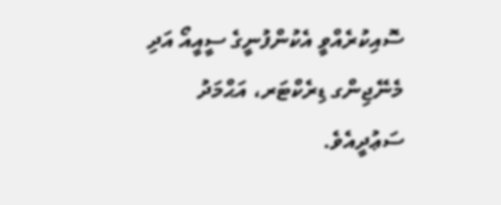ސޮއިކުރެއްވީ އެކުންފުނީގެ ސީއީއޯ އަދި މެނޭޖިންގ ޑިރެކްޓަރ، އަޙްމަދު ސަޢުދީއެވެ.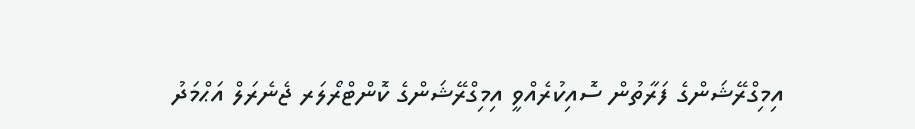އިމިގްރޭޝަންގެ ފަރާތުން ސޮއިކުރެއްވީ އިމިގްރޭޝަންގެ ކޮންޓްރޯލަރ ޖެނެރަލް އަޙްމަދު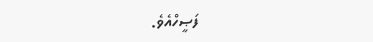ފަޞީހްއެވެ.